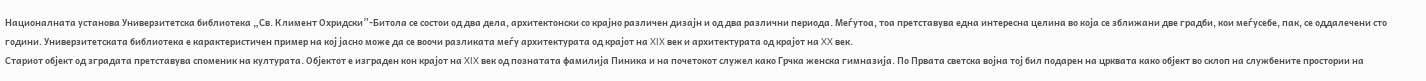Националната установа Универзитетска библиотека „Св. Климент Охридски”-Битола се состои од два дела, архитектонски со крајно различен дизајн и од два различни периода. Меѓутоа, тоа претставува една интересна целина во која се зближани две градби, кои меѓусебе, пак, се оддалечени сто години. Универзитетската библиотека е карактеристичен пример на кој јасно може да се воочи разликата меѓу архитектурата од крајот на XIX век и архитектурата од крајот на XX век.
Стариот објект од зградата претставува споменик на културата. Објектот е изграден кон крајот на XIX век од познатата фамилија Пиника и на почетокот служел како Грчка женска гимназија. По Првата светска војна тој бил подарен на црквата како објект во склоп на службените простории на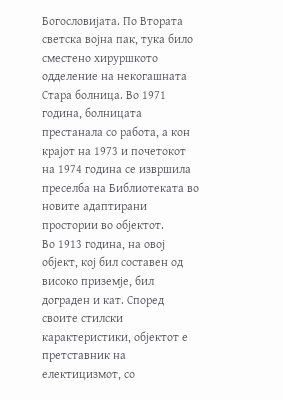Богословијата. По Втората светска војна пак, тука било сместено хируршкото одделение на некогашната Стара болница. Во 1971 година, болницата престанала со работа, а кон крајот на 1973 и почетокот на 1974 година се извршила преселба на Библиотеката во новите адаптирани простории во објектот.
Во 1913 година, на овој објект, кој бил составен од високо приземје, бил дограден и кат. Според своите стилски карактеристики, објектот е претставник на електицизмот, со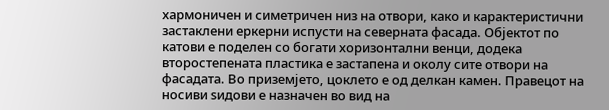хармоничен и симетричен низ на отвори, како и карактеристични застаклени еркерни испусти на северната фасада. Објектот по катови е поделен со богати хоризонтални венци, додека второстепената пластика е застапена и околу сите отвори на фасадата. Во приземјето, цоклето е од делкан камен. Правецот на носиви ѕидови е назначен во вид на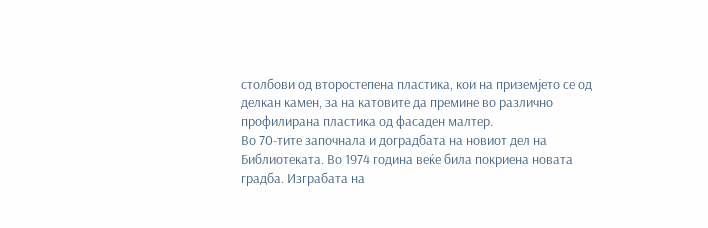столбови од второстепена пластика, кои на приземјето се од делкан камен, за на катовите да премине во различно профилирана пластика од фасаден малтер.
Во 70-тите започнала и доградбата на новиот дел на Библиотеката. Во 1974 година веќе била покриена новата градба. Изграбата на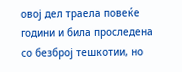овој дел траела повеќе години и била проследена со безброј тешкотии, но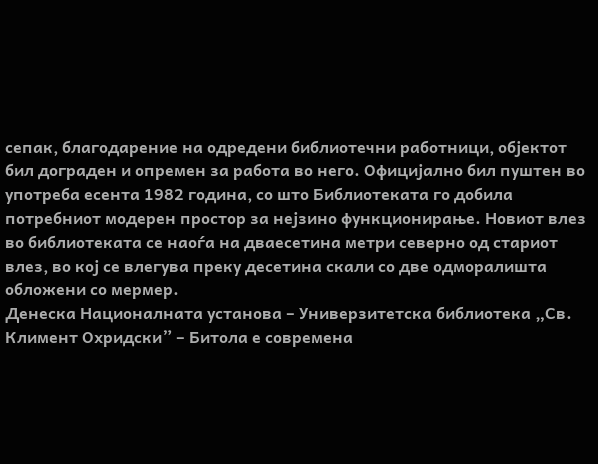сепак, благодарение на одредени библиотечни работници, објектот бил дограден и опремен за работа во него. Официјално бил пуштен во употреба есента 1982 година, со што Библиотеката го добила потребниот модерен простор за нејзино функционирање. Новиот влез во библиотеката се наоѓа на дваесетина метри северно од стариот влез, во кој се влегува преку десетина скали со две одморалишта обложени со мермер.
Денеска Националната установа – Универзитетска библиотека „Св. Климент Охридски” – Битола е современа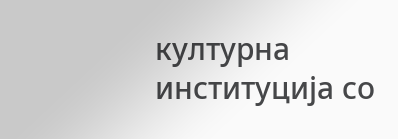културна институција со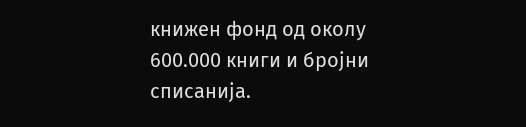книжен фонд од околу 600.000 книги и бројни списанија.